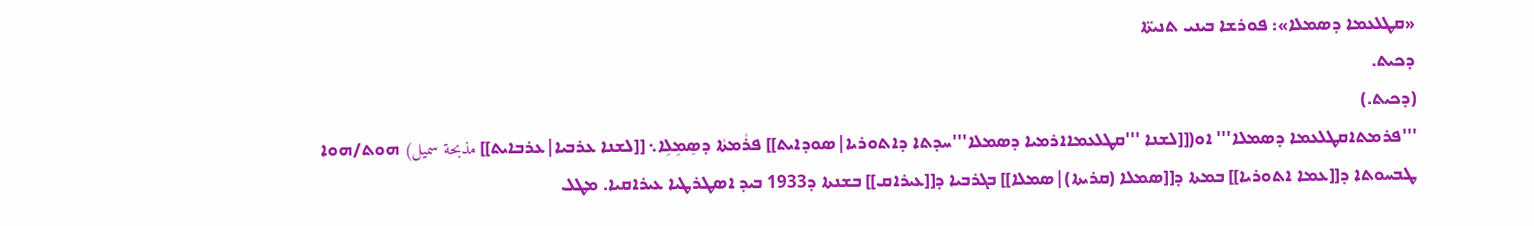«ܩܛܠܥܡܐ ܕܣܡܠܐ»: ܦܘܪܫܐ ܒܝܢܝ ܬܢܝܬ̈ܐ
ܕܟܝܬ.
(ܕܟܝܬ.)
'''ܦܪܡܬܐܩܛܠܥܡܐ ܕܣܡܠܐ''' ܐܘ([[ܠܫܢܐ '''ܩܛܠܥܡܐܐܪܡܝܐ ܕܣܡܠܐ'''ܚܕܬܐ ܕܐܬܘܪܝܐ|ܣܘܕܐܝܬ]] ܦܪܵܡܬܵܐ ܕܣܸܡܹܠܹܐ܆ [[ܠܫܢܐ ܥܪܒܝܐ|ܥܪܒܐܝܬ]] مذبحة سميل) ܗܘܬ/ܗܘܐ ܛܒܚܘܬܐ ܕ[[ܥܡܐ ܐܬܘܪܝܐ]] ܒܡܬܐ ܕ[[ܣܡܠܐ (ܩܪܝܬܐ)|ܣܡܠܐ]] ܒܓܪܒܝܐ ܕ[[ܥܝܪܐܩ]] ܒܫܢܬܐ ܕ1933 ܒܝܕ ܐܣܛܪܛܝܐ ܥܝܪܐܩܝܐ. ܡܛܠ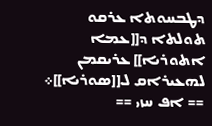ܕܛܒܚܘܬܐ ܥܪܩܘ ܬܘܠܬܐ ܕ[[ܥܡܐ ܐܬܘܪܝܐ]] ܥܪܝܩܡܢ ܠܗܥܝܪܐܩ ܠ[[ܣܘܪܝܐ]]܀
== ܐܦ ܚܙܝ ==